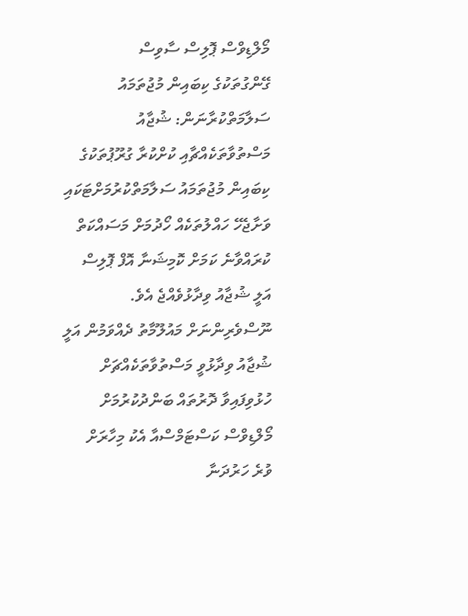މޯލްޑިވްސް ޕޮލިސް ސާވިސް
ގޭންގުތަކުގެ ކިބައިން މުޖުތަމައު ސަލާމަތްކުރާނަން: ޝުޖާއު
މަސްތުވާތަކެއްޗާއި ކުށްކުރާ ގުރޫޕުތަކުގެ ކިބައިން މުޖުތަމައު ސަލާމަތްކުރުމަށްޓަކައި ވަށާޖެހޭ ހައްލުތަކެއް ހޯދުމަށް މަސައްކަތް ކުރައްވާނެ ކަމަށް ކޮމިޝަނާ އޮފް ޕޮލިސް އަލީ ޝުޖާއު ވިދާޅުވެއްޖެ އެވެ.
ނޫސްވެރިންނަށް މައުލޫމާތު ދެއްވަމުން އަލީ ޝުޖާއު ވިދާޅުވީ މަސްތުވާތަކެއްޗަށް ހުޅުވިފައިވާ ދޮރުތައް ބަންދުކުރުމަށް މޯލްޑިވްސް ކަސްޓަމްސްއާ އެކު މިހާރަށް ވުރެ ހަރުދަނާ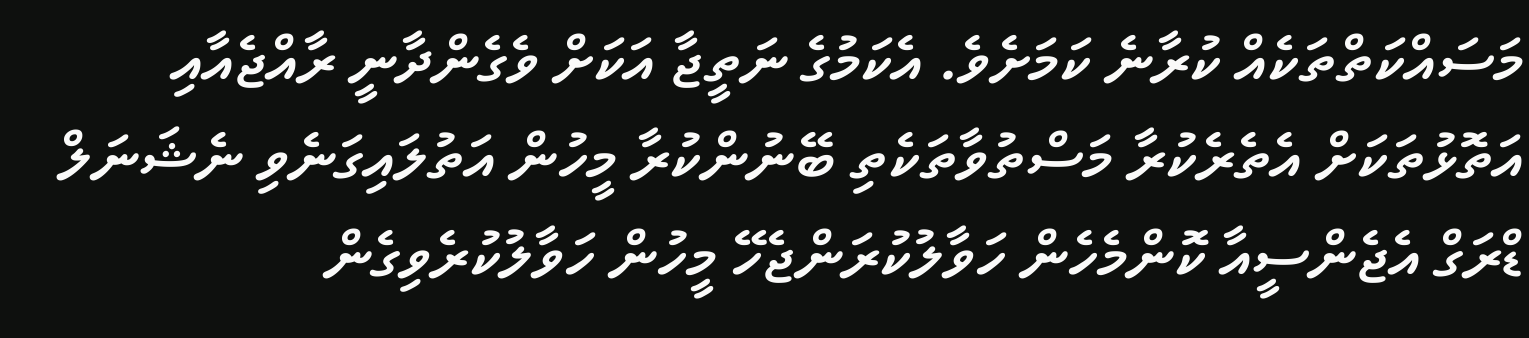މަސައްކަތްތަކެއް ކުރާނެ ކަމަށެވެ. އެކަމުގެ ނަތީޖާ އަކަށް ވެގެންދާނީ ރާއްޖެއާއި އަތޮޅުތަކަށް އެތެރެކުރާ މަސްތުވާތަކެތި ބޭނުންކުރާ މީހުން އަތުލައިގަނެވި ނެޝަނަލް ޑްރަގް އެޖެންސީއާ ކޮންމެހެން ހަވާލުކުރަންޖެހޭ މީހުން ހަވާލުކުރެވިގެން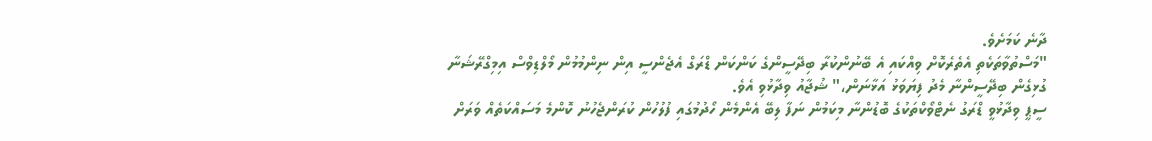ދާނެ ކަމަށެވެ.
"މަސްތުވާތަކެތި އެތެރެކޮށް ވިއްކައި އެ ބޭނުންކުރާ ބިދޭސީންގެ ކަންކަން ޑްރަގް އެޖެންސީ އިން ނިންމުމުން މޯލްޑިވްސް އިމިގްރޭޝަނާ ގުޅިގެން ބިދޭސީންނާ މެދު ފިޔަވަޅު އަޅާނަން،" ޝުޖާއު ވިދާޅުވި އެވެ.
ސީޕީ ވިދާޅުވީ ޑްރަގު ނެޓްވޯކްތަކުގެ ބޮޑުންނާ މިކަމުން ނަފާ ލިބޭ އެންމެން ހޯދުމުގައި ފުލުހުން ކުރަންޖެހުނު ކޮންމެ މަސައްކަތެއް ވަރަށް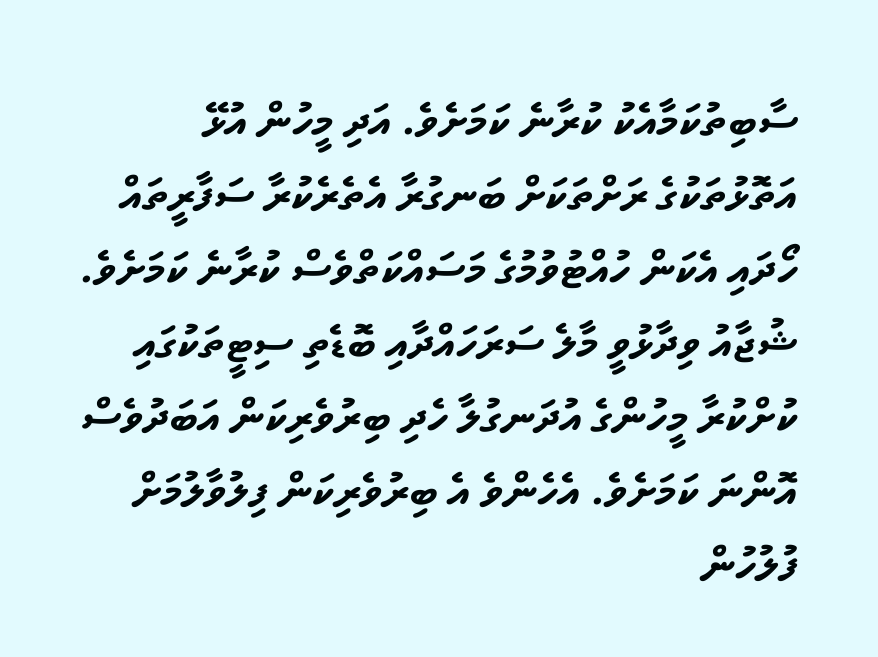ސާބިތުކަމާއެކު ކުރާނެ ކަމަށެވެ. އަދި މީހުން އުޅޭ އަތޮޅުތަކުގެ ރަށްތަކަށް ބަނގުރާ އެތެރެކުރާ ސަފާރީތައް ހޯދައި އެކަން ހުއްޓުވުމުގެ މަސައްކަތްވެސް ކުރާނެ ކަމަށެވެ.
ޝުޖާއު ވިދާޅުވީ މާލެ ސަރަހައްދާއި ބޮޑެތި ސިޓީތަކުގައި ކުށްކުރާ މީހުންގެ އުދަނގުލާ ހެދި ބިރުވެރިކަން އަބަދުވެސް އޮންނަ ކަމަށެވެ. އެހެންވެ އެ ބިރުވެރިކަން ފިލުވާލުމަށް ފުލުހުން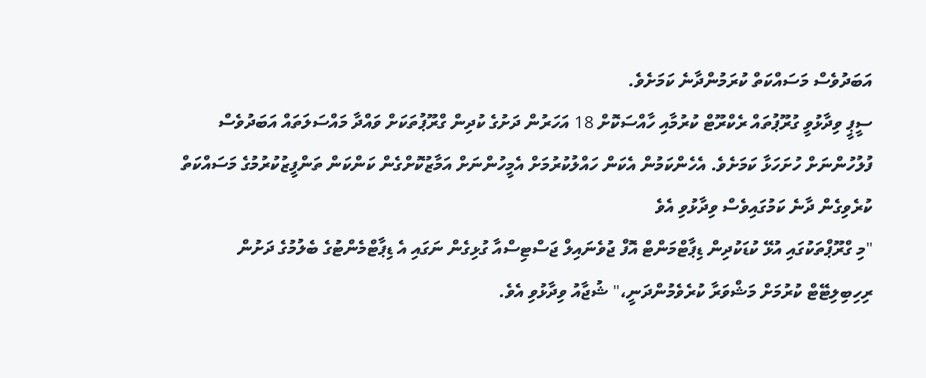އަބަދުވެސް މަސައްކަތް ކުރަމުންދާނެ ކަމަށެވެ.
ސީޕީ ވިދާޅުވީ ގުރޫޕުތައް ރެކްރޫޓް ކުރުމާއި ހާއްސަކޮށް 18 އަހަރުން ދަށުގެ ކުދިން ގްރޫޕުތަކަށް ވައްދާ މައްސަލަތައް އަބަދުވެސް ފުލުހުންނަށް ހުށަހަޅާ ކަމަށެވެ. އެހެންކަމުން އެކަން ހައްލުކުރުމަށް އެމީހުންނަށް އަމާޒުކޮށްގެން ކަންކަން ތަންފީޒުކުރުމުގެ މަސައްކަތް ކުރެވިގެން ދާނެ ކަމުގައިވެސް ވިދާޅުވި އެވެ
"މި ގްރޫޕްތަކުގައި އުޅޭ ކުޑަކުދިން ޑިޕާޓްމަންޓް އޮފް ޖުވެނައިލް ޖަސްޓިސްއާ ގުޅިގެން ނަގައި އެ ޑިޕާޓްމެންޓުގެ ބެލުމުގެ ދަށުން ރިހިބިލިޓޭޓް ކުރުމަށް މަޝްވަރާ ކުރެވެމުންދަނީ،" ޝުޖާއު ވިދާޅުވި އެވެ.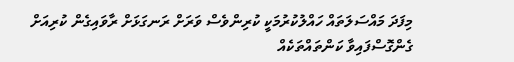މިފަދަ މައްސަލަތައް ހައްލުކުރުމަކީ ކުރިންވެސް ވަރަށް ރަނގަޅަށް ރާވައިގެން ކުރިއަށް ގެންގޮސްފައިވާ ކަންތައްތަކެއް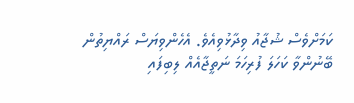ކަމަށްވެސް ޝުޖާއު ވިދާޅުވިއެވެ. އެހެންވިޔަސް ރައްޔިތުން ބޭނުންވާ ކަހަލަ ފުރިހަމަ ނަތީޖާއެއް ލިބިފައި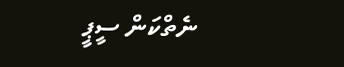ނެތްކަން ސީޕީ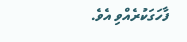ފާހަގަކުރެއްވި އެވެ.